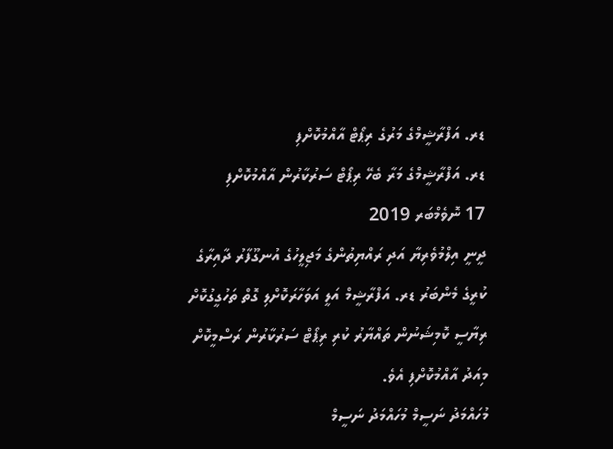ޑރ. އަފްރާޝީމްގެ މަރުގެ ރިޕޯޓް އާއްމުކޮށްފި
ޑރ. އަފްރާޝީމްގެ މަރާ ބެހޭ ރިޕޯޓް ސަރުކާރުން އާއްމުކޮށްފި
17 ނޮވެމްބަރ 2019
ދީނީ އިލްމުވެރިޔާ އަދި ރައްޔިތުންގެ މަޖިލީހުގެ އުނގޫފާރު ދާއިރާގެ ކުރީގެ މެންބަރު ޑރ. އަފްރާޝީމް އަލީ އަވަހާރަކޮށްލި ގޮތް ތަހުގީގުކޮށް ރިޔާސީ ކޮމިޝަނުން ތައްޔާރު ކުރި ރިޕޯޓް ސަރުކާރުން ރަސްމީކޮށް މިއަދު އާއްމުކޮށްފި އެވެ.
މުހައްމަދު ނަސީމް މުހައްމަދު ނަސީމް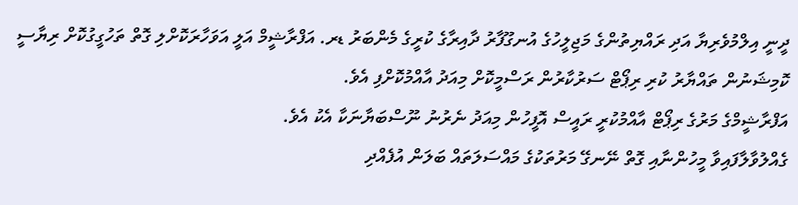ދީނީ އިލްމުވެރިޔާ އަދި ރައްޔިތުންގެ މަޖިލީހުގެ އުނގޫފާރު ދާއިރާގެ ކުރީގެ މެންބަރު ޑރ. އަފްރާޝީމް އަލީ އަވަހާރަކޮށްލި ގޮތް ތަހުގީގުކޮށް ރިޔާސީ ކޮމިޝަނުން ތައްޔާރު ކުރި ރިޕޯޓް ސަރުކާރުން ރަސްމީކޮށް މިއަދު އާއްމުކޮށްފި އެވެ.
އަފްރާޝީމްގެ މަރުގެ ރިޕޯޓް އާއްމުކުރީ ރައީސް އޮފީހުން މިއަދު ނެރުނު ނޫސްބަޔާނަކާ އެކު އެވެ.
ގެއްލުވާލާފައިވާ މީހުންނާއި ގޮތް ނޭނގޭ މަރުތަކުގެ މައްސަލަތައް ބަލަން އުފެއްދި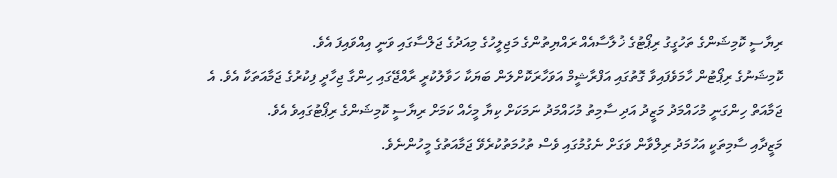ރިޔާސީ ކޮމިޝަންގެ ތަހުގީގު ރިޕޯޓުގެ ޚުލާސާއެއް ރައްޔިތުންގެ މަޖިލީހުގެ މިއަދުގެ ޖަލްސާގައި ވަނީ އިއްވައިފަ އެވެ.
ކޮމިޝަނުގެ ރިޕޯޓުން ހާމަވެފައިވާ ގޮތުގައި އަފްރާޝީމް އަވަހާރަކޮށްލަން ބަޔަކާ ހަވާލުކުރީ ރާއްޖޭގައި ހިންގާ ޖިހާދީ ފިކުރުގެ ޖަމާއަތަކާ އެވެ. އެ ޖަމާއަތް ހިންގަނީ މުހައްމަދު މަޒީދު އަދި ސާމިތު މުހައްމަދު ނަމަކަށް ކިޔާ މީހެއް ކަމަށް ރިޔާސީ ކޮމިޝަންގެ ރިޕޯޓުގައިވެ އެވެ.
މަޒީދާއި ސާމިތަކީ އަހުމަދު ރިލްވާން ވަގަށް ނެގުމުގައި ވެސް ތުހުމަތުކުރެވޭ ޖަމާއަތުގެ މީހުންނެވެ.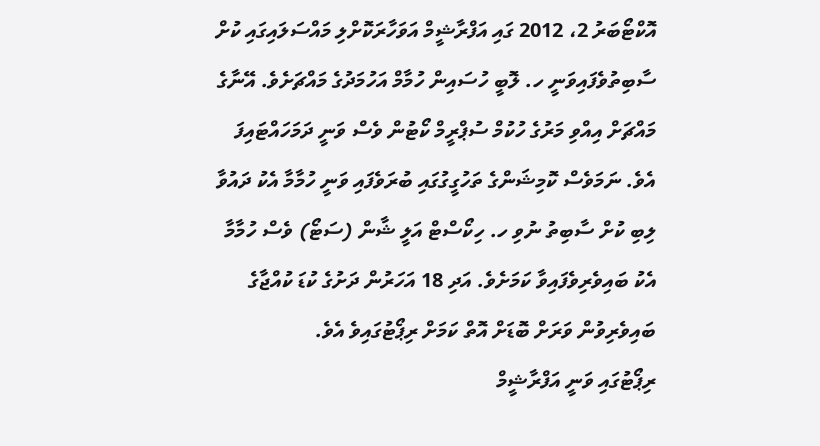އޮކްޓޯބަރު 2، 2012 ގައި އަފްރާޝީމް އަވަހާރަކޮށްލި މައްސަލައިގައި ކުށް ސާބިތުވެފައިވަނީ ހ. ލޮބީ ހުސައިން ހުމާމް އަހުމަދުގެ މައްޗަށެވެ. އޭނާގެ މައްޗަށް އިއްވި މަރުގެ ހުކުމް ސުޕްރީމް ކޯޓުން ވެސް ވަނީ ދަމަހައްޓައިފަ އެވެ. ނަމަވެސް ކޮމިޝަންގެ ތަހުގީގުގައި ބުރަވެފައި ވަނީ ހުމާމާ އެކު ދައުވާ ލިބި ކުށް ސާބިތު ނުވި ހ. ހިކޯސްޓް އަލީ ޝާން (ސަޓޯ) ވެސް ހުމާމާ އެކު ބައިވެރިވެފައިވާ ކަމަށެވެ. އަދި 18 އަހަރުން ދަށުގެ ކުޑަ ކުއްޖާގެ ބައިވެރިވުން ވަރަށް ބޮޑަށް އޮތް ކަމަށް ރިޕޯޓުގައިވެ އެވެ.
ރިޕޯޓުގައި ވަނީ އަފްރާޝީމް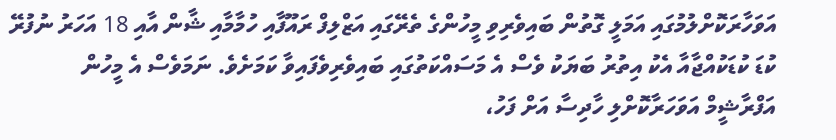އަވަހާރަކޮށްލުމުގައި އަމަލީ ގޮތުން ބައިވެރިވި މީހުންގެ ތެރޭގައި އަޒްލިފް ރައޫފާއި ހުމާމާއި ޝާން އާއި 18 އަހަރު ނުފުރޭ ކުޑަ ކުޑަކުއްޖާއާ އެކު އިތުރު ބަޔަކު ވެސް އެ މަސައްކަތުގައި ބައިވެރިވެފައިވާ ކަމަށެވެ. ނަމަވެސް އެ މީހުން އަފްރާޝީމް އަވަހަރާކޮށްލި ހާދިސާ އަށް ފަހު،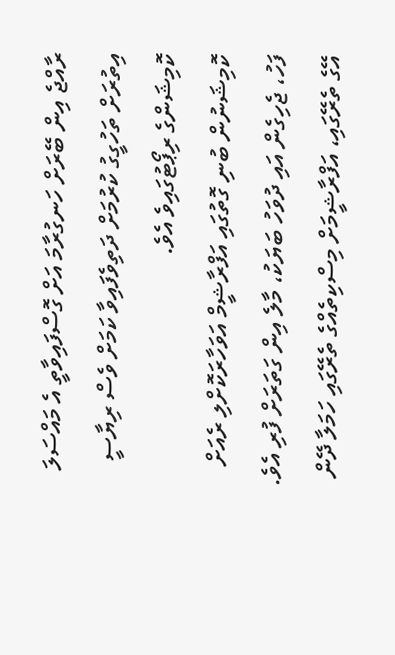ރާއްޖެ އިން ބޭރަށް ހަނގުރާމަ އަށް ގޮސްފައިވާތީ އެ މައްސަލަ އިތުރަށް ތަހުގީގު ކުރުމަށް ދަތިވެފައިވާ ކަމަށް ވެސް ރިޔާސީ ކޮމިޝަންގެ ރިޕޯޓުގައިވެ އެވެ.
ކޮމިޝަނުން ބުނި ގޮތުގައި އަފްރާޝީމް އަވަހާރަކޮށްލި ރެއަށް ފަހު، ޖެހިގެން އައި ދުވަހު ބަޔަކު، މާލެ އިން ގަތަރަށް ފުރި އެވެ. އޭގެ ތެރޭގައި، އަފްރާޝީމަށް މިސްކިތެއްގެ ތެރޭގައި ހަމަލާ ދޭން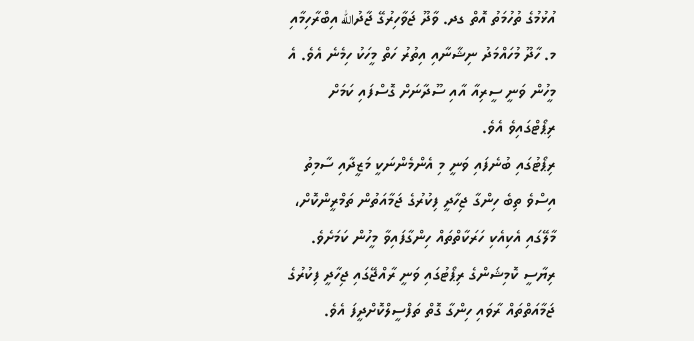އުޅުމުގެ ތުހުމަތު އޮތް ގދ. ވާދޫ ޖަވާހިރުގޭ ޖާދުالله އިބްރާހިމާއި މ. ހާދޫ މުހައްމަދު ނިޝާނާއި އިތުރު ހަތް މީހަކު ހިމެނެ އެވެ. އެ މީހުން ވަނީ ސީރިއާ އާއި ސޫދާނަށް ގޮސްފައި ކަމަށް ރިޕޯޓްގައިވެ އެވެ.
ރިޕޯޓުގައި ބުނެފައި ވަނީ މި އެންމެންނަކީ މަޒީދާއި ސާމިތު އިސްވެ ތިބެ ހިންގާ ޖިހާދީ ފިކުރުގެ ޖަމާއަތުން ތަމްރީންކޮށް، މާލޭގައި އެކިއެކި ހަރަކާތްތައް ހިންގާފައިވާ މީހުން ކަމަށެވެ.
ރިޔާސީ ކޮމިޝަންގެ ރިޕޯޓުގައި ވަނީ ރާއްޖޭގައި ޖިހާދީ ފިކުރުގެ ޖަމާއަތްތައް ރާވައި ހިންގާ ގޮތް ތަފްސީލްކޮށްދީފަ އެވެ.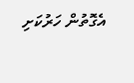އެގޮތުން ހަރުކަށި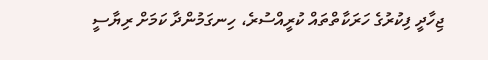ޖިހާދީ ފިކުރުގެ ހަރަކާތްތައް ކުރީއްސުރެ، ހިނގަމުންދާ ކަމަށް ރިޔާސީ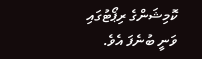ކޮމިޝަންގެ ރިޕޯޓުގައި ވަނީ ބުނެފަ އެވެ.